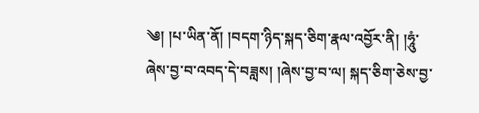༄། །པ་ཡིན་ནོ། །བདག་ཉིད་སྐད་ཅིག་རྣལ་འབྱོར་ནི། །ཧཱུཾ་ཞེས་བྱ་བ་འབད་དེ་བཟླས། །ཞེས་བྱ་བ་ལ། སྐད་ཅིག་ཅེས་བྱ་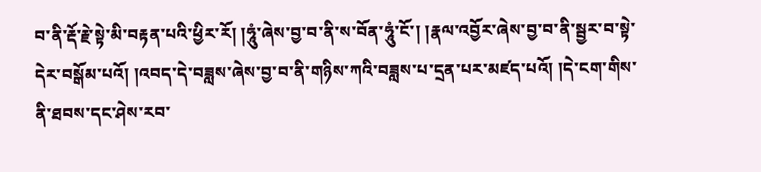བ་ནི་རྡོ་རྗེ་སྟེ་མི་བརྟན་པའི་ཕྱིར་རོ། །ཧཱུཾ་ཞེས་བྱ་བ་ནི་ས་བོན་ཧཱུཾ་ངོ་། །རྣལ་འབྱོར་ཞེས་བྱ་བ་ནི་སྦྱར་བ་སྟེ་དེར་བསྒོམ་པའོ། །འབད་དེ་བཟླས་ཞེས་བྱ་བ་ནི་གཉིས་ཀའི་བཟླས་པ་དྲན་པར་མཛད་པའོ། །དེ་ངག་གིས་ནི་ཐབས་དང་ཤེས་རབ་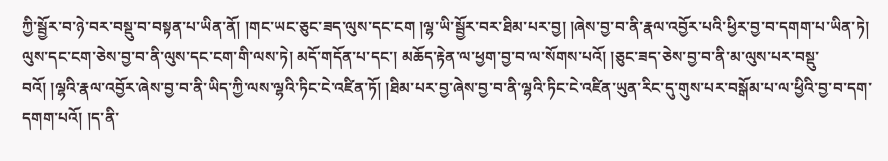ཀྱི་སྦྱོར་བ་ཉེ་བར་བསྡུ་བ་བསྟན་པ་ཡིན་ནོ། །གང་ཡང་ཅུང་ཟད་ལུས་དང་ངག །ལྷ་ཡི་སྦྱོར་བར་ཐིམ་པར་བྱ། །ཞེས་བྱ་བ་ནི་རྣལ་འབྱོར་པའི་ཕྱིར་བྱ་བ་དགག་པ་ཡིན་ཏེ། ལུས་དང་ངག་ཅེས་བྱ་བ་ནི་ལུས་དང་ངག་གི་ལས་ཏེ། མདོ་གདོན་པ་དང་། མཆོད་རྟེན་ལ་ཕྱག་བྱ་བ་ལ་སོགས་པའོ། །ཅུང་ཟད་ཅེས་བྱ་བ་ནི་མ་ལུས་པར་བསྡུ་བའོ། །ལྷའི་རྣལ་འབྱོར་ཞེས་བྱ་བ་ནི་ཡིད་ཀྱི་ལས་ལྷའི་ཏིང་ངེ་འཛིན་ཏོ། །ཐིམ་པར་བྱ་ཞེས་བྱ་བ་ནི་ལྷའི་ཏིང་ངེ་འཛིན་ཡུན་རིང་དུ་གུས་པར་བསྒོམ་པ་ལ་ཕྱིའི་བྱ་བ་དག་དགག་པའོ། །ད་ནི་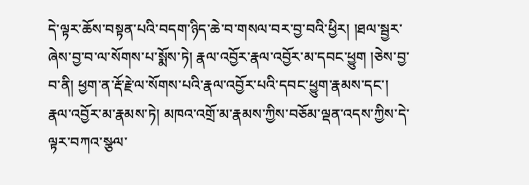དེ་ལྟར་ཆོས་བསྟན་པའི་བདག་ཉིད་ཆེ་བ་གསལ་བར་བྱ་བའི་ཕྱིར། །ཐལ་སྦྱར་ཞེས་བྱ་བ་ལ་སོགས་པ་སྨོས་ཏེ། རྣལ་འབྱོར་རྣལ་འབྱོར་མ་དབང་ཕྱུག །ཅེས་བྱ་བ་ནི། ཕྱག་ན་རྡོ་རྗེ་ལ་སོགས་པའི་རྣལ་འབྱོར་པའི་དབང་ཕྱུག་རྣམས་དང་། རྣལ་འབྱོར་མ་རྣམས་ཏེ། མཁའ་འགྲོ་མ་རྣམས་ཀྱིས་བཅོམ་ལྡན་འདས་ཀྱིས་དེ་ལྟར་བཀའ་སྩལ་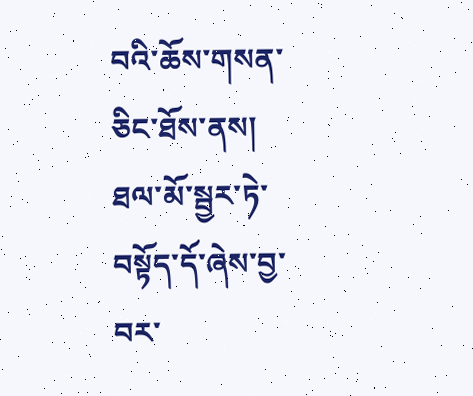བའི་ཆོས་གསན་ཅིང་ཐོས་ནས། ཐལ་མོ་སྦྱར་ཏེ་བསྟོད་དོ་ཞེས་བྱ་བར་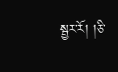སྦྱར་རོ། །ཅི་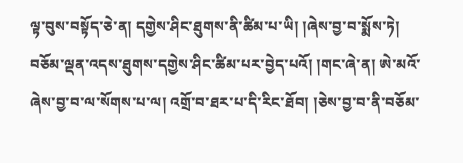ལྟ་བུས་བསྟོད་ཅེ་ན། དགྱེས་ཤིང་ཐུགས་ནི་ཚིམ་པ་ཡི། །ཞེས་བྱ་བ་སྨོས་ཏེ། བཅོམ་ལྡན་འདས་ཐུགས་དགྱེས་ཤིང་ཚིམ་པར་བྱེད་པའོ། །གང་ཞེ་ན། ཨེ་མའོ་ཞེས་བྱ་བ་ལ་སོགས་པ་ལ། འགྲོ་བ་ཐར་པ་དི་རིང་ཐོབ། །ཅེས་བྱ་བ་ནི་བཅོམ་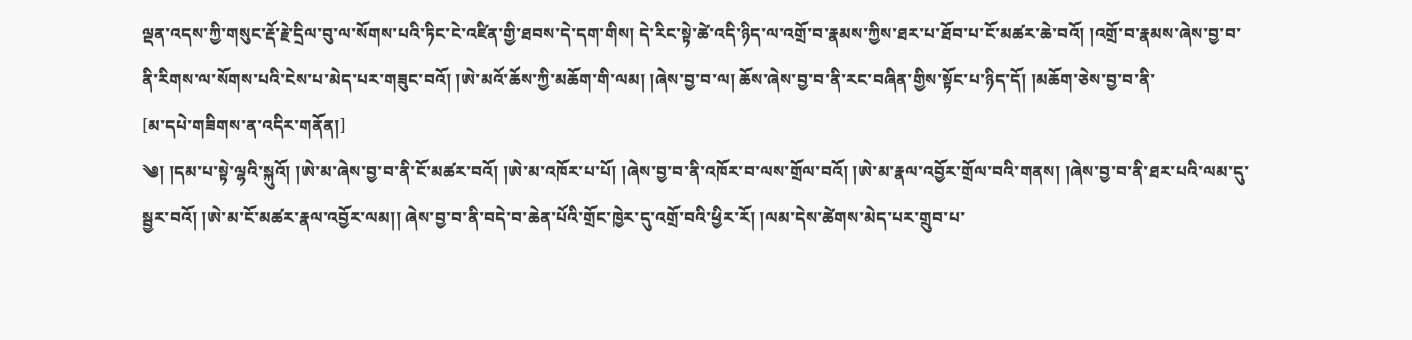ལྡན་འདས་ཀྱི་གསུང་རྡོ་རྗེ་དྲིལ་བུ་ལ་སོགས་པའི་ཏིང་ངེ་འཛིན་གྱི་ཐབས་དེ་དག་གིས། དེ་རིང་སྟེ་ཚེ་འདི་ཉིད་ལ་འགྲོ་བ་རྣམས་ཀྱིས་ཐར་པ་ཐོབ་པ་ངོ་མཚར་ཆེ་བའོ། །འགྲོ་བ་རྣམས་ཞེས་བྱ་བ་ནི་རིགས་ལ་སོགས་པའི་ངེས་པ་མེད་པར་གཟུང་བའོ། །ཨེ་མའོ་ཆོས་ཀྱི་མཆོག་གི་ལམ། །ཞེས་བྱ་བ་ལ། ཆོས་ཞེས་བྱ་བ་ནི་རང་བཞིན་གྱིས་སྟོང་པ་ཉིད་དོ། །མཆོག་ཅེས་བྱ་བ་ནི་
[མ་དཔེ་གཟིགས་ན་འདིར་གནོན།]
༄། །དམ་པ་སྟེ་ལྷའི་སྐུའོ། །ཨེ་མ་ཞེས་བྱ་བ་ནི་ངོ་མཚར་བའོ། །ཨེ་མ་འཁོར་པ་པོ། །ཞེས་བྱ་བ་ནི་འཁོར་བ་ལས་གྲོལ་བའོ། །ཨེ་མ་རྣལ་འབྱོར་གྲོལ་བའི་གནས། །ཞེས་བྱ་བ་ནི་ཐར་པའི་ལམ་དུ་སྦྱར་བའོ། །ཨེ་མ་ངོ་མཚར་རྣལ་འབྱོར་ལམ།། ཞེས་བྱ་བ་ནི་བདེ་བ་ཆེན་པོའི་གྲོང་ཁྱེར་དུ་འགྲོ་བའི་ཕྱིར་རོ། །ལམ་དེས་ཚེགས་མེད་པར་གྲུབ་པ་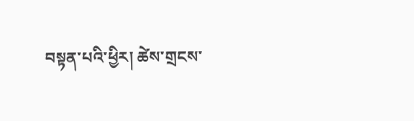བསྟན་པའི་ཕྱིར། ཚེས་གྲངས་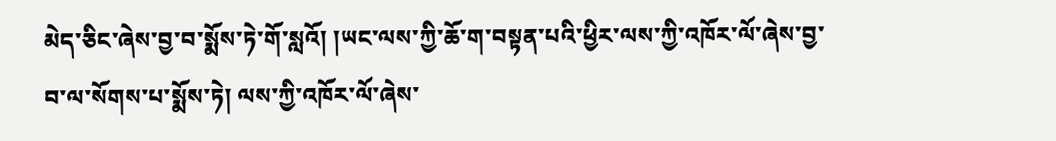མེད་ཅིང་ཞེས་བྱ་བ་སྨོས་ཏེ་གོ་སླའོ། །ཡང་ལས་ཀྱི་ཆོ་ག་བསྟན་པའི་ཕྱིར་ལས་ཀྱི་འཁོར་ལོ་ཞེས་བྱ་བ་ལ་སོགས་པ་སྨོས་ཏེ། ལས་ཀྱི་འཁོར་ལོ་ཞེས་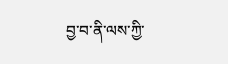བྱ་བ་ནི་ལས་ཀྱི་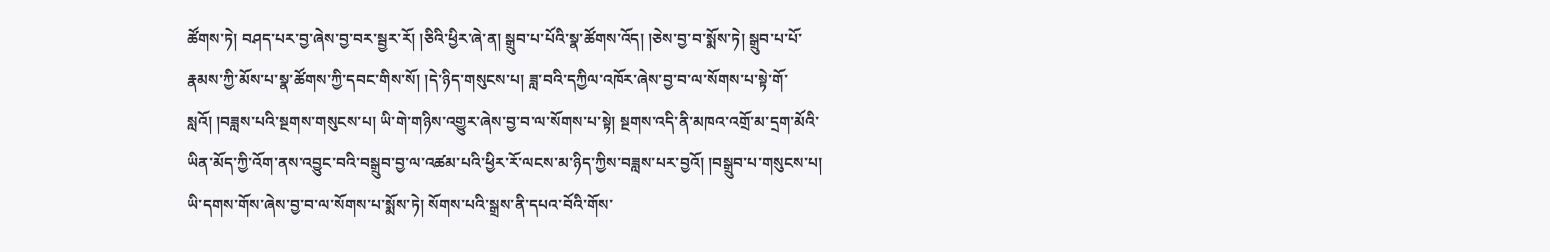ཚོགས་ཏེ། བཤད་པར་བྱ་ཞེས་བྱ་བར་སྦྱར་རོ། །ཅིའི་ཕྱིར་ཞེ་ན། སྒྲུབ་པ་པོའི་སྣ་ཚོགས་འོད། །ཅེས་བྱ་བ་སྨོས་ཏེ། སྒྲུབ་པ་པོ་རྣམས་ཀྱི་མོས་པ་སྣ་ཚོགས་ཀྱི་དབང་གིས་སོ། །དེ་ཉིད་གསུངས་པ། ཟླ་བའི་དཀྱིལ་འཁོར་ཞེས་བྱ་བ་ལ་སོགས་པ་སྟེ་གོ་སླའོ། །བཟླས་པའི་སྔགས་གསུངས་པ། ཡི་གེ་གཉིས་འགྱུར་ཞེས་བྱ་བ་ལ་སོགས་པ་སྟེ། སྔགས་འདི་ནི་མཁའ་འགྲོ་མ་དྲག་མོའི་ཡིན་མོད་ཀྱི་འོག་ནས་འབྱུང་བའི་བསྒྲུབ་བྱ་ལ་འཚམ་པའི་ཕྱིར་རོ་ལངས་མ་ཉིད་ཀྱིས་བཟླས་པར་བྱའོ། །བསྒྲུབ་པ་གསུངས་པ། ཡི་དགས་གོས་ཞེས་བྱ་བ་ལ་སོགས་པ་སྨོས་ཏེ། སོགས་པའི་སྒྲས་ནི་དཔའ་བོའི་གོས་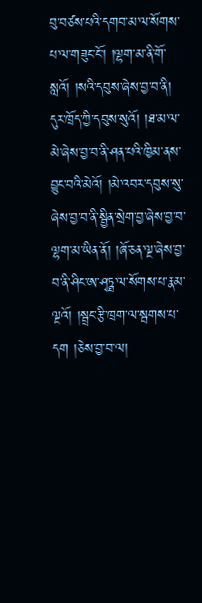བུ་བཙས་པའི་དགབ་མ་ལ་སོགས་པ་ལ་གཟུང་ངོ་། །ལྷག་མ་ནི་གོ་སླའོ། །སའི་དབུས་ཞེས་བྱ་བ་ནི། དུར་ཁྲོད་ཀྱི་དབུས་སུའོ། །ཐ་མ་ལ་མེ་ཞེས་བྱ་བ་ནི་ཤན་པའི་ཁྱིམ་ནས་བྱུང་བའི་མེའོ། །མེ་འབར་དབུས་སུ་ཞེས་བྱ་བ་ནི་སྦྱིན་སྲེག་བྱ་ཞེས་བྱ་བ་ལྷག་མ་ཡིན་ནོ། །ཞོ་ཅན་ལྔ་ཞེས་བྱ་བ་ནི་ཤིང་ཨ་ཤྭཏྠ་ལ་སོགས་པ་རྣམ་ལྔའོ། །སྦྲང་རྩི་ཁྲག་ལ་སྦགས་པ་དག །ཅེས་བྱ་བ་ལ།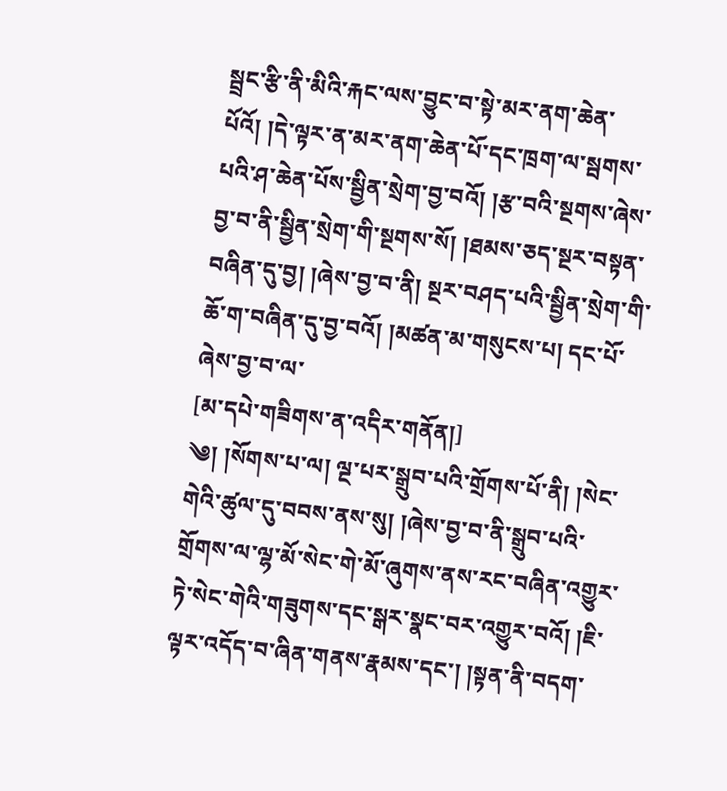སྦྲང་རྩི་ནི་མིའི་རྐང་ལས་བྱུང་བ་སྟེ་མར་ནག་ཆེན་པོའོ། །དེ་ལྟར་ན་མར་ནག་ཆེན་པོ་དང་ཁྲག་ལ་སྦགས་པའི་ཤ་ཆེན་པོས་སྦྱིན་སྲེག་བྱ་བའོ། །རྩ་བའི་སྔགས་ཞེས་བྱ་བ་ནི་སྦྱིན་སྲེག་གི་སྔགས་སོ། །ཐམས་ཅད་སྔར་བསྟན་བཞིན་དུ་བྱ། །ཞེས་བྱ་བ་ནི། སྔར་བཤད་པའི་སྦྱིན་སྲེག་གི་ཆོ་ག་བཞིན་དུ་བྱ་བའོ། །མཚན་མ་གསུངས་པ། དང་པོ་ཞེས་བྱ་བ་ལ་
[མ་དཔེ་གཟིགས་ན་འདིར་གནོན།]
༄། །སོགས་པ་ལ། ལྔ་པར་སྒྲུབ་པའི་གྲོགས་པོ་ནི། །སེང་གེའི་ཚུལ་དུ་བབས་ནས་སུ། །ཞེས་བྱ་བ་ནི་སྒྲུབ་པའི་གྲོགས་ལ་ལྷ་མོ་སེང་གེ་མོ་ཞུགས་ནས་རང་བཞིན་འགྱུར་ཏེ་སེང་གེའི་གཟུགས་དང་སྒར་སྣང་བར་འགྱུར་བའོ། །ཇི་ལྟར་འདོད་བ་ཞིན་གནས་རྣམས་དང་། །སྟན་ནི་བདག་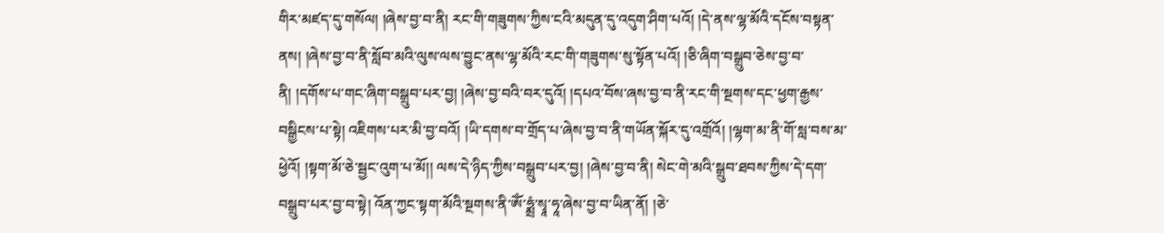གིར་མཛད་དུ་གསོལ། །ཞེས་བྱ་བ་ནི། རང་གི་གཟུགས་ཀྱིས་ངའི་མདུན་དུ་འདུག་ཤིག་པའོ། །དེ་ནས་ལྷ་མོའི་དངོས་བསྟན་ནས། །ཞེས་བྱ་བ་ནི་སློབ་མའི་ལུས་ལས་བྱུང་ནས་ལྷ་མོའི་རང་གི་གཟུགས་སུ་སྟོན་པའོ། །ཅི་ཞིག་བསྒྲུབ་ཅེས་བྱ་བ་ནི། །དགོས་པ་གང་ཞིག་བསྒྲུབ་པར་བྱ། །ཞེས་བྱ་བའི་བར་དུའོ། །དཔའ་བོས་ཞས་བྱ་བ་ནི་རང་གི་སྔགས་དང་ཕྱག་རྒྱས་བསྒྱིངས་པ་སྟེ། འཇིགས་པར་མི་བྱ་བའོ། །ཡི་དགས་བ་གྲོད་པ་ཞེས་བྱ་བ་ནི་གཡོན་སྐོར་དུ་འགྲོའོ། །ལྷག་མ་ནི་གོ་སླ་བས་མ་ཕྱེའོ། །སྟག་མོ་ཅེ་སྦྱང་འུག་པ་མོ།། ལས་དེ་ཉིད་ཀྱིས་བསྒྲུབ་པར་བྱ། །ཞེས་བྱ་བ་ནི། སེང་གེ་མའི་སྒྲུབ་ཐབས་ཀྱིས་དེ་དག་བསྒྲུབ་པར་བྱ་བ་སྟེ། འོན་ཀྱང་སྟག་མོའི་སྔགས་ནི་ཨོཾ་ཧྨྲཾ་སྭཱ་ཧཱ་ཞེས་བྱ་བ་ཡིན་ནོ། །ཅེ་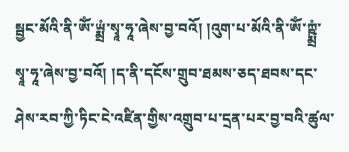སྦྱང་མོའི་ནི་ཨོཾ་ཡྨྲཾ་སྭཱ་ཧཱ་ཞེས་བྱ་བའོ། །འུག་པ་མོའི་ནི་ཨོཾ་ཀྵྨྲཾ་སྭཱ་ཧཱ་ཞེས་བྱ་བའོ། །ད་ནི་དངོས་གྲུབ་ཐམས་ཅད་ཐབས་དང་ཤེས་རབ་ཀྱི་ཏིང་ངེ་འཛིན་གྱིས་འགྲུབ་པ་དྲན་པར་བྱ་བའི་ཚུལ་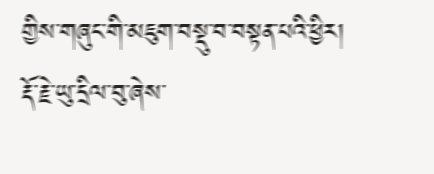གྱིས་གཞུང་གི་མཇུག་བསྡུ་བ་བསྟན་པའི་ཕྱིར། རྡོ་རྗེ་ཡུ་དྲིལ་བུ་ཞེས་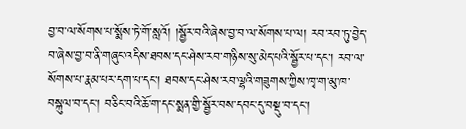བྱ་བ་ལ་སོགས་པ་སྨོས་ཏེ་གོ་སླའོ། །སྦྱོར་བའི་ཞེས་བྱ་བ་ལ་སོགས་པ་ལ། རབ་རབ་ཏུ་བྱེད་བ་ཞེས་བྱ་བ་ནི་གཞུང་འདིས་ཐབས་དང་ཤེས་རབ་གཉིས་སུ་མེད་པའི་སྦྱོར་པ་དང་། རབ་ལ་སོགས་པ་རྣམ་པར་དག་པ་དང་། ཐབས་དང་ཤེས་རབ་ལྷའི་གཟུགས་ཀྱིས་ཁྭ་ག་མུ་ཁ་བསྐུལ་བ་དང་། བཅིང་བའི་ཆོ་ག་དང་སྨན་གྱི་སྦྱོར་བས་དབང་དུ་བསྡུ་བ་དང་།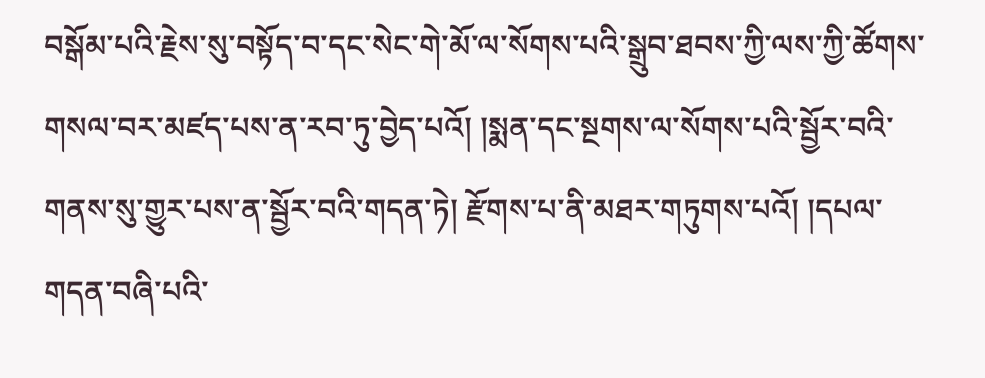བསྒོམ་པའི་རྗེས་སུ་བསྟོད་བ་དང་སེང་གེ་མོ་ལ་སོགས་པའི་སྒྲུབ་ཐབས་ཀྱི་ལས་ཀྱི་ཚོགས་གསལ་བར་མཛད་པས་ན་རབ་ཏུ་བྱེད་པའོ། །སྨན་དང་སྔགས་ལ་སོགས་པའི་སྦྱོར་བའི་གནས་སུ་གྱུར་པས་ན་སྦྱོར་བའི་གདན་ཏེ། རྫོགས་པ་ནི་མཐར་གཏུགས་པའོ། །དཔལ་གདན་བཞི་པའི་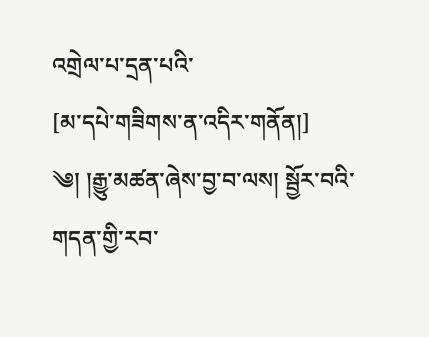འགྲེལ་པ་དྲན་པའི་
[མ་དཔེ་གཟིགས་ན་འདིར་གནོན།]
༄། །རྒྱུ་མཚན་ཞེས་བྱ་བ་ལས། སྦྱོར་བའི་གདན་གྱི་རབ་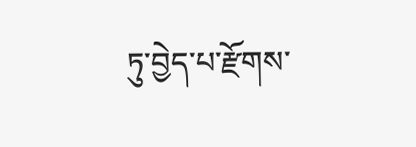ཏུ་བྱེད་པ་རྫོགས་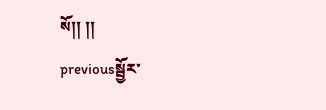སོ།། །།
previousསྦྱོར་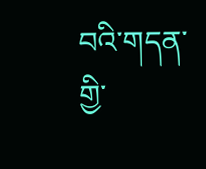བའི་གདན་གྱི་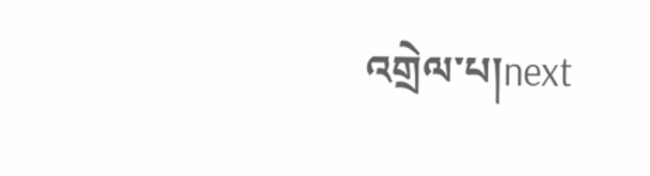འགྲེལ་པ།next